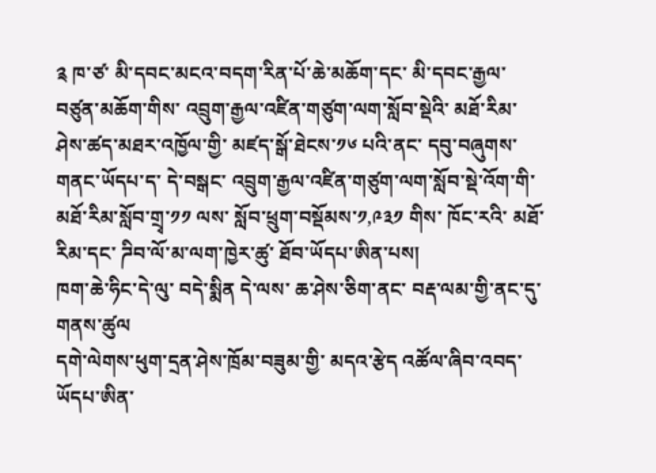༉ ཁ་ཙ་ མི་དབང་མངའ་བདག་རིན་པོ་ཆེ་མཆོག་དང་ མི་དབང་རྒྱལ་བཙུན་མཆོག་གིས་ འབྲུག་རྒྱལ་འཛིན་གཙུག་ལག་སློབ་སྡེའི་ མཐོ་རིམ་ཤེས་ཚད་མཐར་འཁྱོལ་གྱི་ མཛད་སྒོ་ཐེངས་༡༦ པའི་ནང་ དབུ་བཞུགས་གནང་ཡོདཔ་ད་ དེ་བསྒང་ འབྲུག་རྒྱལ་འཛིན་གཙུག་ལག་སློབ་སྡེ་འོག་གི་ མཐོ་རིམ་སློབ་གྲྭ་༡༡ ལས་ སློབ་ཕྲུག་བསྡོམས་༡,༩༣༡ གིས་ ཁོང་རའི་ མཐོ་རིམ་དང་ ཌིབ་ལོ་མ་ལག་ཁྱེར་ཚུ་ ཐོབ་ཡོདཔ་ཨིན་པས།
ཁག་ཆེ་ཧིང་དེ་ལུ་ བདེ་སྨིན དེ་ལས་ ཆ་ཤེས་ཅིག་ནང་ བརྡ་ལམ་གྱི་ནང་དུ་གནས་ཚུལ
དགེ་ལེགས་ཕུག་དྲན་ཤེས་ཁྲོམ་བཟུམ་གྱི་ མདའ་རྩེད འཚོལ་ཞིབ་འབད་ཡོདཔ་ཨིན་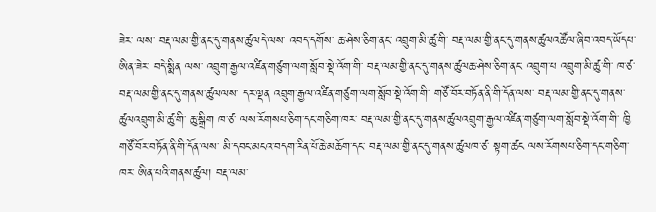ཟེར་ ལས་ བརྡ་ལམ་གྱི་ནང་དུ་གནས་ཚུལདེ་ལས་ འབད་དགོས་ ཆ་ཤེས་ཅིག་ནང་ འབྲུག་མི་ཚུ་གི་ བརྡ་ལམ་གྱི་ནང་དུ་གནས་ཚུལའཚོལ་ཞིབ་འབད་ཡོདཔ་ཨིན་ཟེར་ བདེ་སྨིན ལས་ འབྲུག་རྒྱལ་འཛིན་གཙུག་ལག་སློབ་སྡེ་འོག་གི་ བརྡ་ལམ་གྱི་ནང་དུ་གནས་ཚུལཆ་ཤེས་ཅིག་ནང་ འབྲུག་པ འབྲུག་མི་ཚུ་གི་ ཁ་ཙ་ བརྡ་ལམ་གྱི་ནང་དུ་གནས་ཚུལལས་ དར་ལྡན འབྲུག་རྒྱལ་འཛིན་གཙུག་ལག་སློབ་སྡེ་འོག་གི་ གཙོ་བོར་བཏོན་ནི་གི་དོན་ལས་ བརྡ་ལམ་གྱི་ནང་དུ་གནས་ཚུལའབྲུག་མི་ཚུ་གི་ ཆུ་སྒྲིག ཁ་ཙ་ ལས་རོགསཔ་ཅིག་དང་གཅིག་ཁར་ བརྡ་ལམ་གྱི་ནང་དུ་གནས་ཚུལའབྲུག་རྒྱལ་འཛིན་གཙུག་ལག་སློབ་སྡེ་འོག་གི་ ཁྱི གཙོ་བོར་བཏོན་ནི་གི་དོན་ལས་ མི་དབང་མངའ་བདག་རིན་པོ་ཆེ་མཆོག་དང་ བརྡ་ལམ་གྱི་ནང་དུ་གནས་ཚུལཁ་ཙ་ སྟག་ཚང ལས་རོགསཔ་ཅིག་དང་གཅིག་ཁར་ ཨིན་པའི་གནས་ཚུལ། བརྡ་ལམ་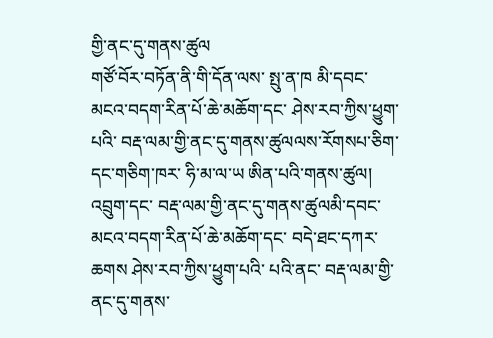གྱི་ནང་དུ་གནས་ཚུལ
གཙོ་བོར་བཏོན་ནི་གི་དོན་ལས་ སྤུ་ན་ཁ མི་དབང་མངའ་བདག་རིན་པོ་ཆེ་མཆོག་དང་ ཤེས་རབ་ཀྱིས་ཕྱུག་པའི་ བརྡ་ལམ་གྱི་ནང་དུ་གནས་ཚུལལས་རོགསཔ་ཅིག་དང་གཅིག་ཁར་ ཧི་མ་ལ་ཡ ཨིན་པའི་གནས་ཚུལ། འབྲུག་དང་ བརྡ་ལམ་གྱི་ནང་དུ་གནས་ཚུལམི་དབང་མངའ་བདག་རིན་པོ་ཆེ་མཆོག་དང་ བདེ་ཐང་དཀར་ཆགས ཤེས་རབ་ཀྱིས་ཕྱུག་པའི་ པའི་ནང་ བརྡ་ལམ་གྱི་ནང་དུ་གནས་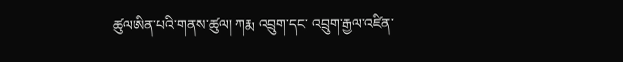ཚུལཨིན་པའི་གནས་ཚུལ། ཀརྨ འབྲུག་དང་ འབྲུག་རྒྱལ་འཛིན་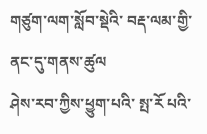གཙུག་ལག་སློབ་སྡེའི་ བརྡ་ལམ་གྱི་ནང་དུ་གནས་ཚུལ
ཤེས་རབ་ཀྱིས་ཕྱུག་པའི་ སྤ་རོ པའི་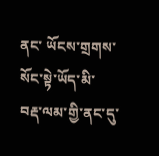ནང་ ཡོངས་གྲགས་སོང་སྟེ་ཡོད་མི་ བརྡ་ལམ་གྱི་ནང་དུ་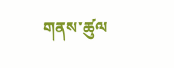གནས་ཚུལ